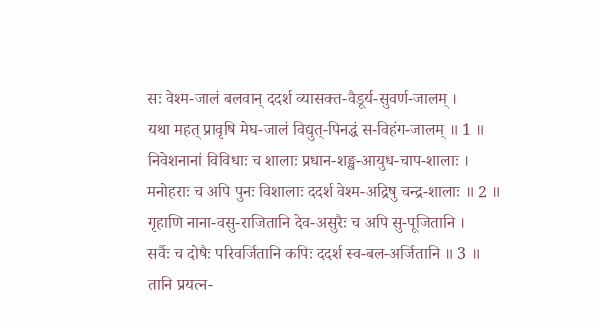सः वेश्म-जालं बलवान् ददर्श व्यासक्त-वैडूर्य-सुवर्ण-जालम् ।
यथा महत् प्रावृषि मेघ-जालं विद्युत्-पिनद्धं स-विहंग-जालम् ॥ 1 ॥
निवेशनानां विविधाः च शालाः प्रधान-शङ्ख-आयुध-चाप-शालाः ।
मनोहराः च अपि पुनः विशालाः ददर्श वेश्म-अद्रिषु चन्द्र-शालाः ॥ 2 ॥
गृहाणि नाना-वसु-राजितानि देव-असुरैः च अपि सु-पूजितानि ।
सर्वैः च दोषैः परिवर्जितानि कपिः ददर्श स्व-बल-अर्जितानि ॥ 3 ॥
तानि प्रयत्न-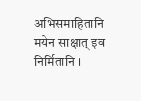अभिसमाहितानि मयेन साक्षात् इव निर्मितानि ।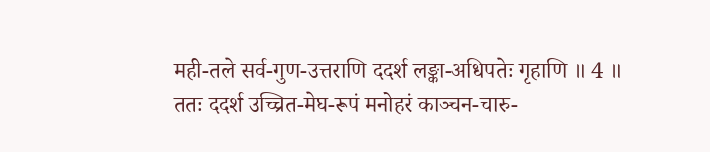मही-तले सर्व-गुण-उत्तराणि ददर्श लङ्का-अधिपतेः गृहाणि ॥ 4 ॥
ततः ददर्श उच्च्रित-मेघ-रूपं मनोहरं काञ्चन-चारु-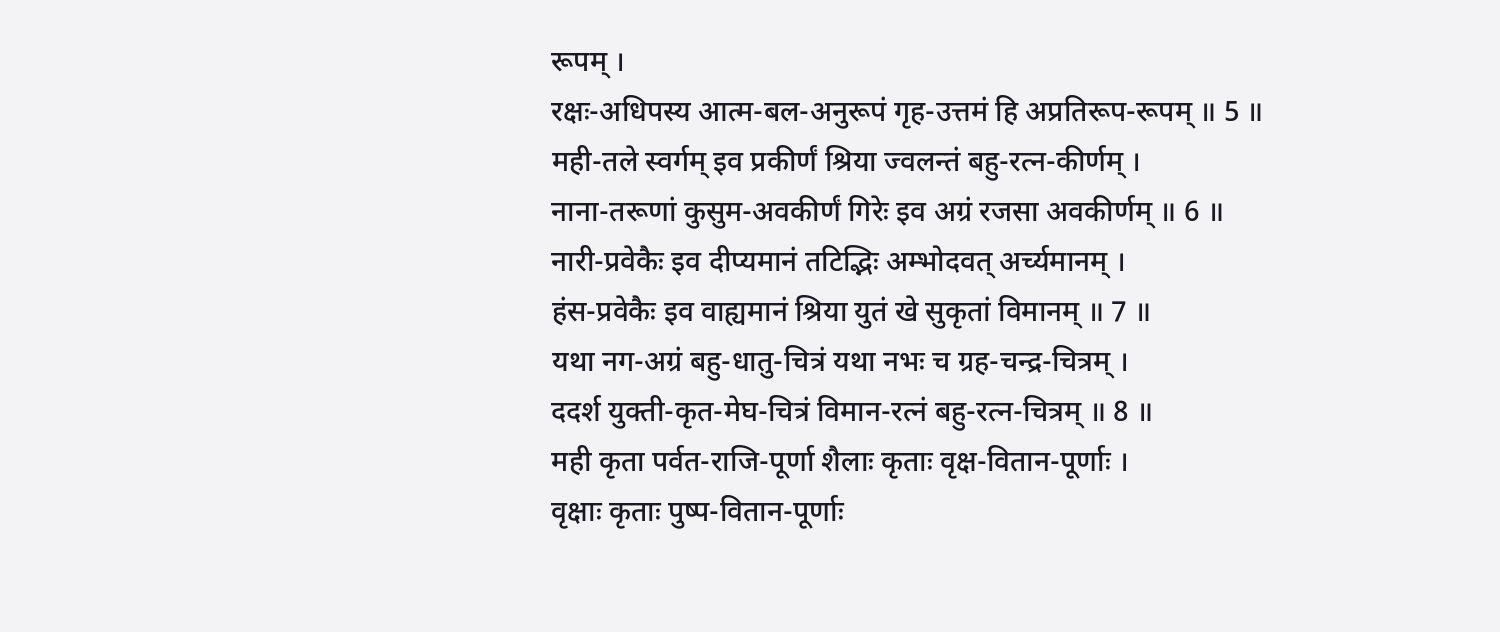रूपम् ।
रक्षः-अधिपस्य आत्म-बल-अनुरूपं गृह-उत्तमं हि अप्रतिरूप-रूपम् ॥ 5 ॥
मही-तले स्वर्गम् इव प्रकीर्णं श्रिया ज्वलन्तं बहु-रत्न-कीर्णम् ।
नाना-तरूणां कुसुम-अवकीर्णं गिरेः इव अग्रं रजसा अवकीर्णम् ॥ 6 ॥
नारी-प्रवेकैः इव दीप्यमानं तटिद्भिः अम्भोदवत् अर्च्यमानम् ।
हंस-प्रवेकैः इव वाह्यमानं श्रिया युतं खे सुकृतां विमानम् ॥ 7 ॥
यथा नग-अग्रं बहु-धातु-चित्रं यथा नभः च ग्रह-चन्द्र-चित्रम् ।
ददर्श युक्ती-कृत-मेघ-चित्रं विमान-रत्नं बहु-रत्न-चित्रम् ॥ 8 ॥
मही कृता पर्वत-राजि-पूर्णा शैलाः कृताः वृक्ष-वितान-पूर्णाः ।
वृक्षाः कृताः पुष्प-वितान-पूर्णाः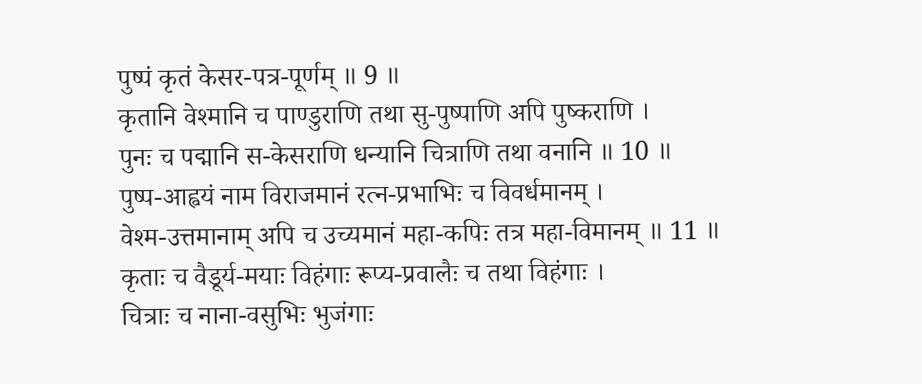पुष्पं कृतं केसर-पत्र-पूर्णम् ॥ 9 ॥
कृतानि वेश्मानि च पाण्डुराणि तथा सु-पुष्पाणि अपि पुष्कराणि ।
पुनः च पद्मानि स-केसराणि धन्यानि चित्राणि तथा वनानि ॥ 10 ॥
पुष्प-आह्वयं नाम विराजमानं रत्न-प्रभाभिः च विवर्धमानम् ।
वेश्म-उत्तमानाम् अपि च उच्यमानं महा-कपिः तत्र महा-विमानम् ॥ 11 ॥
कृताः च वैडूर्य-मयाः विहंगाः रूप्य-प्रवालैः च तथा विहंगाः ।
चित्राः च नाना-वसुभिः भुजंगाः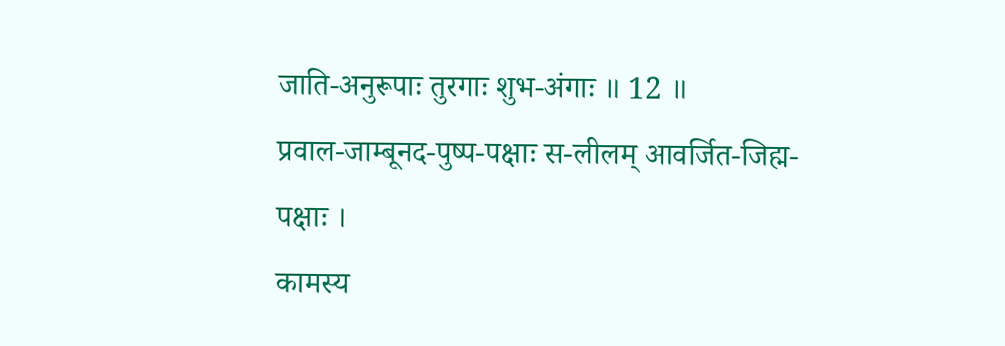जाति-अनुरूपाः तुरगाः शुभ-अंगाः ॥ 12 ॥
प्रवाल-जाम्बूनद-पुष्प-पक्षाः स-लीलम् आवर्जित-जिह्म-पक्षाः ।
कामस्य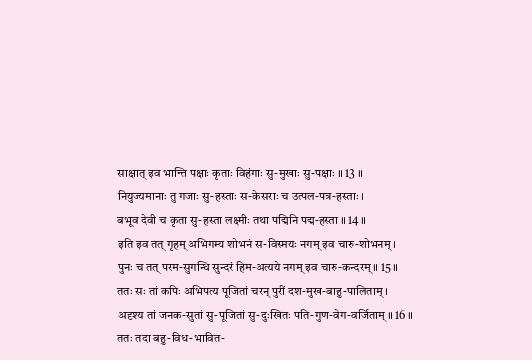साक्षात् इव भान्ति पक्षाः कृताः विहंगाः सु-मुखाः सु-पक्षाः ॥ 13 ॥
नियुज्यमानाः तु गजाः सु-हस्ताः स-केसराः च उत्पल-पत्र-हस्ताः ।
बभूव देवी च कृता सु-हस्ता लक्ष्मीः तथा पद्मिनि पद्म-हस्ता ॥ 14 ॥
इति इव तत् गृहम् अभिगम्य शोभनं स-विस्मयः नगम् इव चारु-शोभनम् ।
पुनः च तत् परम-सुगन्धि सुन्दरं हिम-अत्यये नगम् इव चारु-कन्दरम् ॥ 15 ॥
ततः सः तां कपिः अभिपत्य पूजितां चरन् पुरीं दश-मुख-बाहु-पालिताम् ।
अदृश्य तां जनक-सुतां सु-पूजितां सु-दुःखितः पति-गुण-वेग-वर्जिताम् ॥ 16 ॥
ततः तदा बहु-विध-भावित-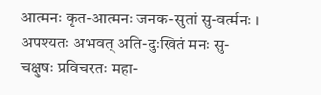आत्मनः कृत-आत्मनः जनक-सुतां सु-वर्त्मनः ।
अपश्यतः अभवत् अति-दुःखितं मनः सु-चक्षुषः प्रविचरतः महा-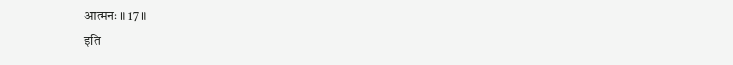आत्मनः ॥ 17 ॥
इति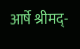आर्षे श्रीमद्-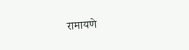रामायणे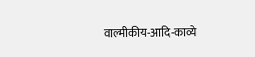वाल्मीकीय-आदि-काव्ये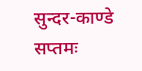सुन्दर-काण्डे सप्तमः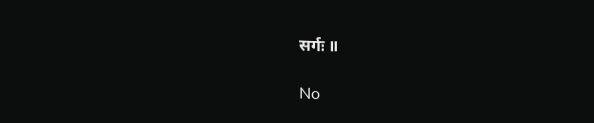सर्गः ॥

No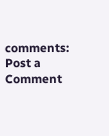comments:
Post a Comment